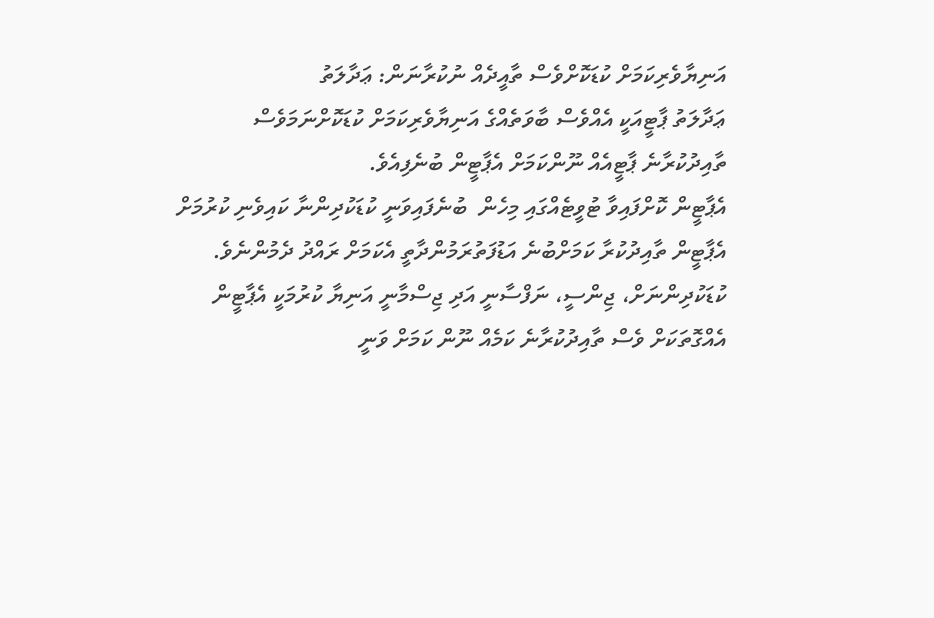އަނިޔާވެރިކަމަށް ކުޑަކޮށްވެސް ތާއީދެއް ނުކުރާނަން: ޢަދާލަތު
ޢަދާލަތު ޕާޓީއަކީ އެއްވެސް ބާވަތެއްގެ އަނިޔާވެރިކަމަށް ކުޑަކޮށްނަމަވެސް ތާއިދުކުރާނެ ޕާޓީއެއް ނޫންކަމަށް އެޕާޓީން ބުނެފިއެވެ.
އެޕާޓީން ކޮށްފައިވާ ޓުވީޓެއްގައި މިހެން  ބުނެފައިވަނީ ކުޑަކުދިންނާ ކައިވެނި ކުރުމަށް އެޕާޓީން ތާއިދުކުރާ ކަމަށްބުނެ އަޑުފަތުރަމުންދާތީ އެކަމަށް ރައްދު ދެމުންނެވެ. ކުޑަކުދިންނަށް، ޖިންސީ، ނަފްސާނީ އަދި ޖިސްމާނީ އަނިޔާ ކުރުމަކީ އެޕާޓީން އެއްގޮތަކަށް ވެސް ތާއިދުކުރާނެ ކަމެއް ނޫން ކަމަށް ވަނީ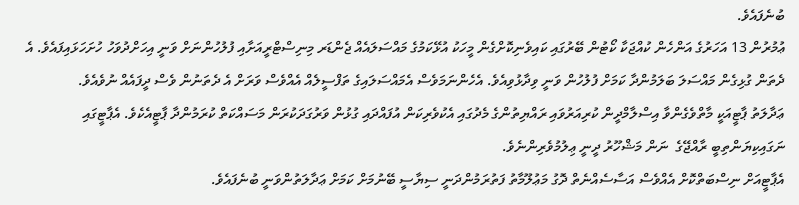ބުނެފައެވެ.
ޢުމުރުން 13 އަހަރުގެ އަންހެން ކުއްޖަކާ ކޯޓުން ބޭރުގައި ކައިވެނިކޮށްގެން މީހަކު އުޅޭކަމުގެ މައްސަލައެއް ޖެންޑަރ މިނިސްޓްރީއަށާއި ފުލުހުންނަށް ވަނީ އިހަށްދުވަހު ހުށަހަޅައިފައެވެ. އެ ދެތަން ގުޅިގެން މައްސަލަ ބަލަމުންދާ ކަމަށް ފުލުހުން ވަނީ ވިދާޅުވިއެވެ. އެހެންނަމަވެސް އެމައްސަލައިގެ ތަފްސީލެއް އެއްވެސް ވަރަށް އެ ދެތަނުން ވެސް ދީފައެއް ނުވެއެވެ.
ޢަދާލަތު ޕާޓީއަކީ މާތްވެގެންވާ އިސްލާމްދީން ކުރިއަރުވައި ރައްޔިތުންގެ މެދުގައި އެކުވެރިކަން އުފައްދައި ގުޅުން ވަރުގަދަކުރަން މަސައްކަތް ކުރަމުންދާ ޕާޓީއެކެވެ. އެޕާޓީގައި ނަގައިކިޔަންތިބީ ރާއްޖޭގެ  ނަން މަޝްހޫރު ދީނީ ޢިލުމުވެރިންނެވެ.
އެޕާޓީއަށް ނިސްބަތްކޮށް އެއްވެސް އަސާސެއްނެތް ދޮގު މަޢުލޫމާތު ފަތުރަމުންދަނީ ސިޔާސީ ބޭނުމަށް ކަމަށް ޢަދާލަތުންވަނީ ބުނެފައެވެ.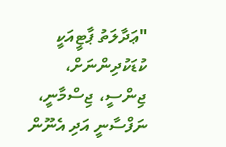"ޢަދާލަތު ޕާޓީއަކީ ކުޑަކުދިންނަށް، ޖިންސީ، ޖިސްމާނީ، ނަފްސާނީ އަދި އެނޫން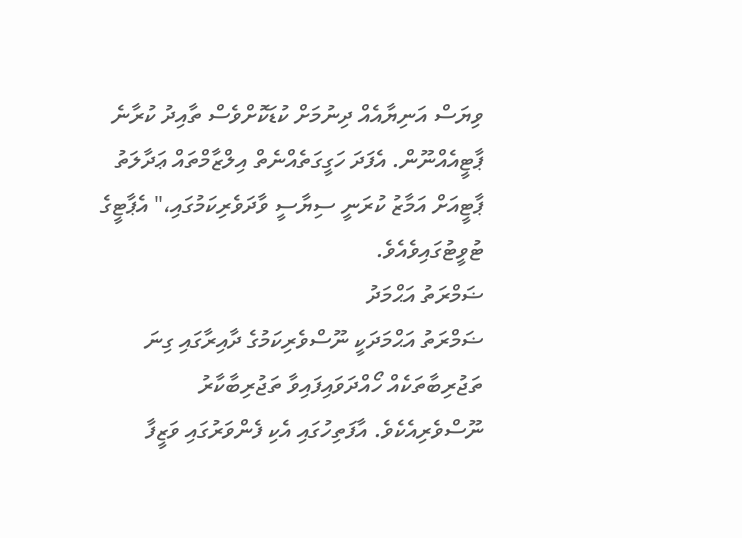ވިޔަސް އަނިޔާއެއް ދިނުމަށް ކުޑަކޮށްވެސް ތާއިދު ކުރާނެ ޕާޓީއެއްނޫން. އެފަދަ ހަގީގަތެއްނެތް އިލްޒާމްތައް ޢަދާލަތު ޕާޓީއަށް އަމާޒު ކުރަނީ ސިޔާސީ ވާދަވެރިކަމުގައި،" އެޕާޓީގެ ޓުވީޓުގައިވެއެވެ.
ޟަމްރަތު އަޙްމަދު
ޟަމްރަތު އަޙްމަދަކީ ނޫސްވެރިކަމުގެ ދާއިރާގައި ގިނަ ތަޖުރިބާތަކެއް ހޯއްދަވައިފައިވާ ތަޖުރިބާކާރު ނޫސްވެރިއެކެވެ. އާފަތިހުގައި އެކި ފެންވަރުގައި ވަޒީފާ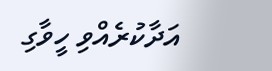އަދާކުރެއްވި ހީވާގި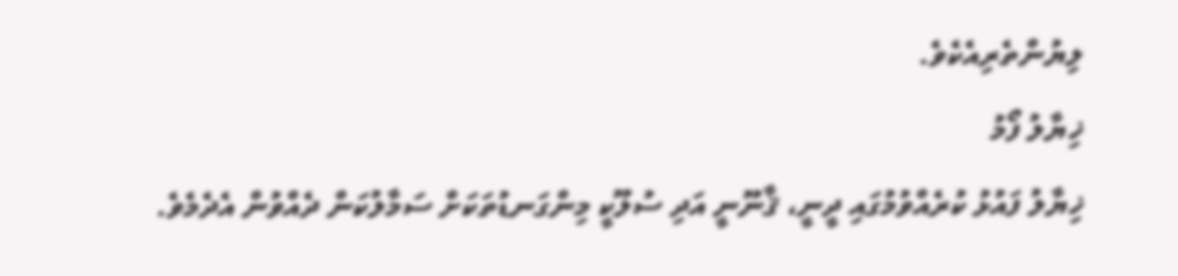ލިޔުންތެރިއެކެވެ.
ޚިޔާލު ފޯމު
ޚިޔާލު ފައުޅު ކުރެއްވުމުގައި ދީނީ، ޤާނޫނީ އަދި ސުލޫކީ މިންގަނޑުތަކަށް ސަމާލުކަން ދެއްވުން އެދެމެވެ.